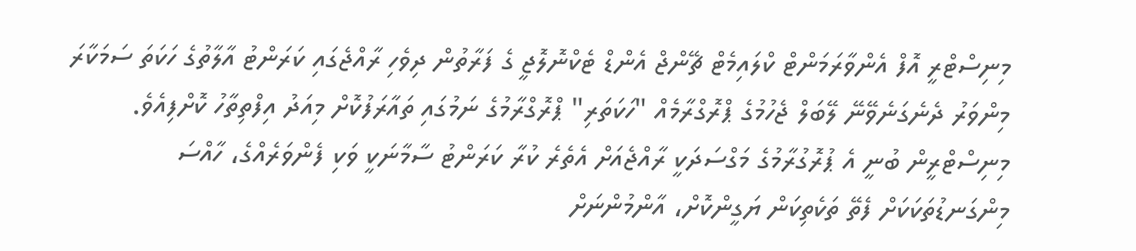މިނިސްޓްރީ އޮފް އެންވާރަމަންޓް ކްލައިމެޓް ޗޭންޖް އެންޑް ޓެކްނޮލޮޖީ ގެ ފަރާތުން ދިވެހި ރާއްޖެގައި ކަރަންޓު އާލާތުގެ ހަކަތަ ސަމަކާރަ މިންވަރު ދެނެގަނެވޭނޭ ލޭބަލް ޖެހުމުގެ ޕްރޮގްރާމެއް "ހަކަތަރި" ޕްރޮގްރާމުގެ ނަމުގައި ތައާރަފުކޮށް މިއަދު އިފްތިތާހު ކޮށްފިއެވެ.
މިނިސްޓްރީން ބުނީ އެ ޕުރޮގުރާމުގެ މަގްސަދަކީ ރާއްޖެއަށް އެތެރެ ކުރާ ކަރަންޓު ސާމާނަކީ ވަކި ފެންވަރެއްގެ، ހާއްސަ މިންގަނޑުތަކަކަށް ފެތޭ ތަކެތިކަން ޔަގީންކޮށް، އާންމުންނަށް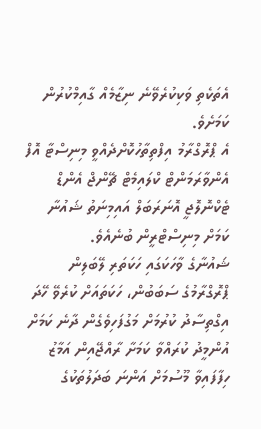އެތަކެތި ވަކިކުރެވޭނެ ނިޒާމެއް ގާއިމްކުރުން ކަމަށެވެ.
އެ ޕްރޮގްރާމު އިފްތިތާހުކޮށްދެއްވީ މިނިސްޓާ އޮފް އެންވާރަމަންޓް ކްލައިމެޓް ޗޭންޖް އެންޑް ޓެކްނޮލޮޖީ އޮނަރަބަލް އައިމިނަތު ޝައުނާ ކަމަށް މިނިސްޓްރީން ބުނެއެވެ.
ޝައުނާގެ ވާހަކަގައި ހަކަތަރި ލޭބަލިން ޕްރޮގްރާމުގެ ސަބަބުން، ހަކަތައަށް ކުރެވޭ ހޭދަ އިގްތިސާދު ކުރުމަށް މަގުފަހިވެގެން ދާނެ ކަމަށް އުންމީދު ކުރައްވާ ކަމަށާ ރާއްޖޭއިން އަމާޒު ހިފާފައިވާ މޫސުމަށް އަންނަ ބަދަލުތަކުގެ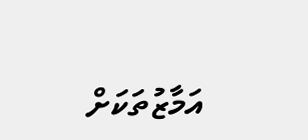އަމާޒުތަކަށް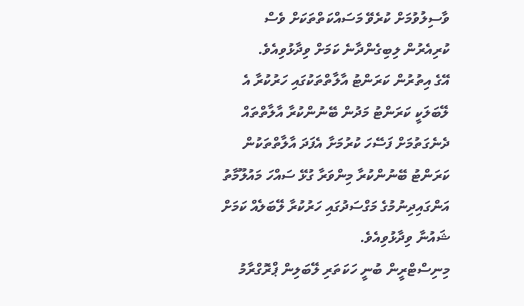ވާސިލުވުމަށް ކުރެވޭ މަސައްކަތްތަކަށް ވެސް ކުރިއެރުން ލިބިގެންދާނެ ކަމަށް ވިދާޅުވިއެވެ.
އޭގެ އިތުރުން ކަރަންޓު އާލާތްތަކުގައި ހަރުކުރާ އެ ލޭބަލަކީ ކަރަންޓު މަދުން ބޭނުންކުރާ އާލާތްތައް ދެނެގަތުމަށް ފަސޭހަ ކުރުމަށާ އެފަދަ އާލާތްތަކުން ކަރަންޓު ބޭނުންކުރާ މިންވަރާ ގުޅޭ ސައްހަ މައުލޫމާތު އަންގައިދިނުމުގެ މަގްސަދުގައި ހަރުކުރާ ލޭބަލެއް ކަމަށް ޝައުނާ ވިދާޅުވިއެވެ.
މިނިސްޓްރީން ބުނީ ހަކަތަރި ލޭބަލިން ޕްރޮގްރާމު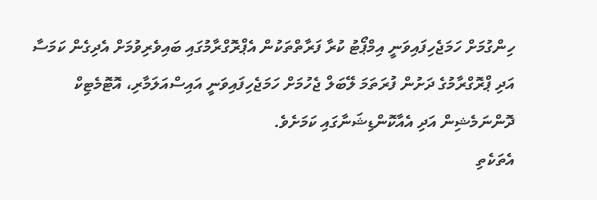ހިންގުމަށް ހަމަޖެހިފައިވަނީ އިމްޕޯޓު ކުރާ ފަރާތްތަކުން އެޕްރޮގްރާމުގައި ބައިވެރިވުމަށް އެދިގެން ކަމަސާ އަދި ޕްރޮގްރާމުގެ ދަށުން ފުރަތަމަ ލޭބަލް ޖެހުމަށް ހަމަޖެހިފައިވަނީ އައިސްއަލަމާރި، އޮޓޮމެޓިކް ދޮންނަމެޝިން އަދި އެއާކޮންޑިޝަނާގައި ކަމަށެވެ.
އެތަކެތި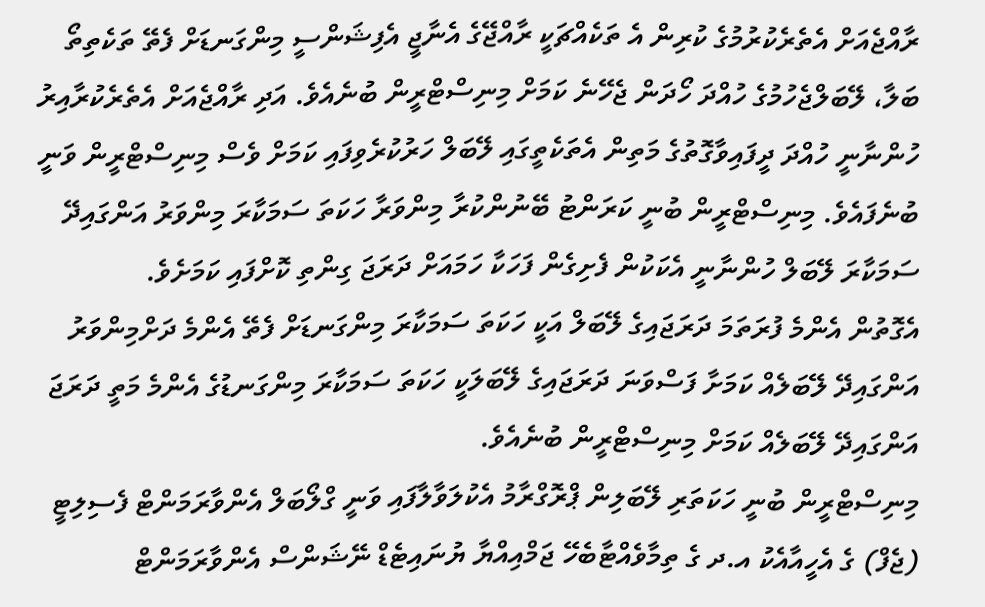ރާއްޖެއަށް އެތެރެކުރުމުގެ ކުރިން އެ ތަކެއްޗަކީ ރާއްޖޭގެ އެނާޖީ އެފިޝަންސީ މިންގަނޑަށް ފެތޭ ތަކެތިތޯ ބަލާ، ލޭބަލްޖެހުމުގެ ހުއްދަ ހޯދަން ޖެހޭނެ ކަމަށް މިނިސްޓްރީން ބުނެއެވެ. އަދި ރާއްޖެއަށް އެތެރެކުރާއިރު ހުންނާނީ ހުއްދަ ދީފައިވާގޮތުގެ މަތިން އެތަކެތީގައި ލޭބަލް ހަރުކުރެވިފައި ކަމަށް ވެސް މިނިސްޓްރީން ވަނީ ބުނެފައެވެ. މިނިސްޓްރީން ބުނީ ކަރަންޓު ބޭނުންކުރާ މިންވަރާ ހަކަތަ ސަމަކާރަ މިންވަރު އަންގައިދޭ ސަމަކާރަ ލޭބަލް ހުންނާނީ އެކަކުން ފެށިގެން ފަހަކާ ހަމައަށް ދަރަޖަ ގިންތި ކޮށްފައި ކަމަށެވެ.
އެގޮތުން އެންމެ ފުރަތަމަ ދަރަޖައިގެ ލޭބަލް އަކީ ހަކަތަ ސަމަކާރަ މިންގަނޑަށް ފެތޭ އެންމެ ދަށްމިންވަރު އަންގައިދޭ ލޭބަލެއް ކަމަށާ ފަސްވަނަ ދަރަޖައިގެ ލޭބަލަކީ ހަކަތަ ސަމަކާރަ މިންގަނޑުގެ އެންމެ މަތީ ދަރަޖަ އަންގައިދޭ ލޭބަލެއް ކަމަށް މިނިސްޓްރީން ބުނެއެވެ.
މިނިސްޓްރީން ބުނީ ހަކަތަރި ލޭބަލިން ޕްރޮގްރާމު އެކުލަވާލާފައި ވަނީ ގްލޯބަލް އެންވާރަމަންޓް ފެސިލިޓީ (ޖެފް) ގެ އެހީއާއެކު އ.ދ ގެ ތިމާވެއްޓާބެހޭ ޖަމްއިއްޔާ ޔުނައިޓެޑް ނޭޝަންސް އެންވާރަމަންޓް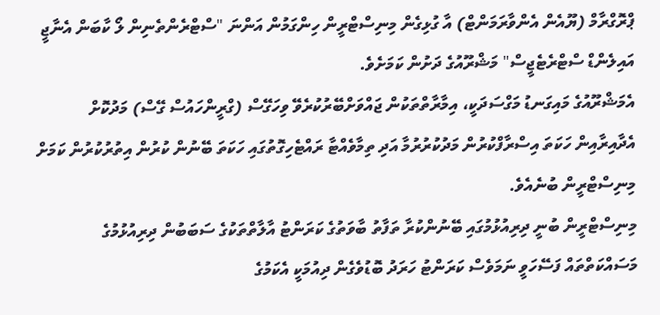ޕްރޮގްރާމް (ޔޫއެން އެންވާރަމަންޓް) އާ ގުޅިގެން މިނިސްޓްރީން ހިންގަމުން އަންނަ "ސްޓްރެންތެނިން ލޯ ކާބަން އެނާޖީ އައިލެންޑް ސްޓްރެޓެޖީސް" މަޝްރޫއުގެ ދަށުން ކަމަށެވެ.
އެމަޝްރޫއުގެ މައިގަނޑު މަގްސަދަކީ، އިމާރާތްތަކުން ޖައްވަށްބޭރުކުރެވޭ ވިހަގޭސް (ގްރީންހައުސް ގޭސް) މަދުކޮށް އެދާއިރާއިން ހަކަތަ އިސްރާފްކުރުން މަދުކުރުރުމާ އަދި ތިމާވެއްޓާ ރައްޓެހިގޮތުގައި ހަކަތަ ބޭނުން ކުރުން އިތުރުކުރުން ކަމަށް މިނިސްޓްރީން ބުނެއެވެ.
މިނިސްޓްރީން ބުނީ ދިރިއުޅުމުގައި ބޭނުންކުރާ ތަފާތު ބާވަތުގެ ކަރަންޓު އާލާތްތަކުގެ ސަބަބުން ދިރިއުޅުމުގެ މަސައްކަތްތައް ފަސޭހަވީ ނަމަވެސް ކަރަންޓު ހަރަދު ބޮޑުވެގެން ދިއުމަކީ އެކަމުގެ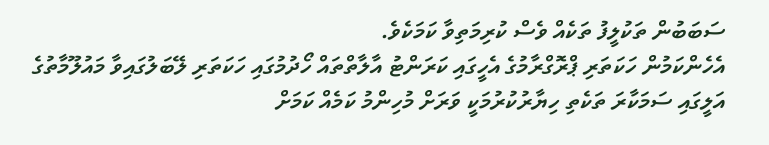ސަބަބުން ތަކުލީފު ތަކެއް ވެސް ކުރިމަތިވާ ކަމަކެވެ.
އެހެންކަމުން ހަކަތަރި ޕްރޮގްރާމުގެ އެހީގައި ކަރަންޓު އާލާތްތައް ހޯދުމުގައި ހަކަތަރި ލޭބަލުގައިވާ މައުލޫމާތުގެ އަލީގައި ސަމަކާރަ ތަކެތި ހިޔާރުކުރުމަކީ ވަރަށް މުހިންމު ކަމެއް ކަމަށް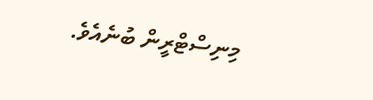މިނިސްޓްރީން ބުނެއެވެ.